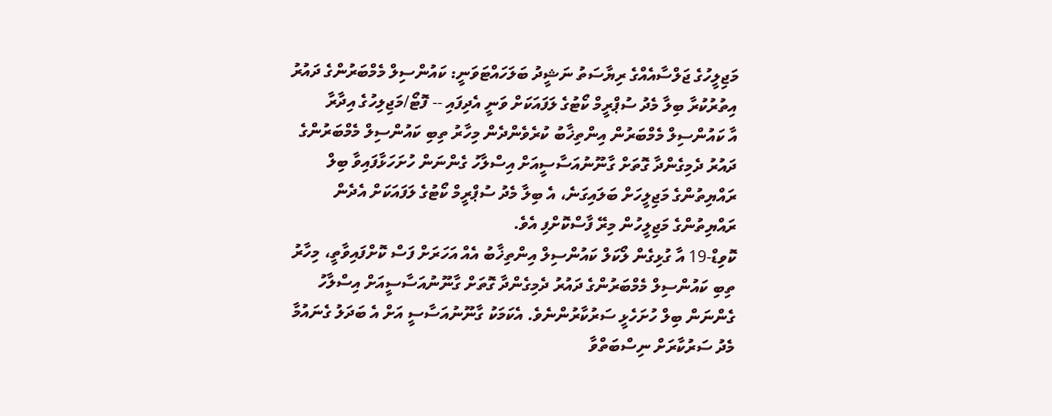މަޖިލީހުގެ ޖަލްސާއެއްގެ ރިޔާސަތު ނަޝީދު ބަލަހައްޓަވަނީ: ކައުންސިލް މެމްބަރުންގެ ދައުރު އިތުރުކުރާ ބިލާ މެދު ސުޕްރީމް ކޯޓުގެ ލަފައަކަށް ވަނީ އެދިފައި -- ފޮޓޯ/މަޖިލިހުގެ އިދާރާ
އާ ކައުންސިލް މެމްބަރުން އިންތިޚާބު ކުރެވެންދެން މިހާރު ތިބި ކައުންސިލް މެމްބަރުންގެ ދައުރު ދެމިގެންދާ ގޮތަށް ގާނޫނުއަސާސީއަށް އިސްލާހު ގެންނަން ހުށަހަޅާފައިވާ ބިލް ރައްޔިތުންގެ މަޖިލީހަށް ބަލައިގަނެ، އެ ބިލާ މެދު ސުޕްރީމް ކޯޓުގެ ލަފައަކަށް އެދެން ރައްޔިތުންގެ މަޖިލީހުން މިރޭ ފާސްކޮށްފި އެވެ.
ކޮވިޑް-19 އާ ގުޅިގެން ލޯކަލް ކައުންސިލް އިންތިޚާބު އެއް އަހަރަށް ފަސް ކޮށްފައިވާތީ، މިހާރު ތިބި ކައުންސިލް މެމްބަރުންގެ ދައުރު ދެމިގެންދާ ގޮތަށް ގާނޫނުއަސާސީއަށް އިސްލާހު ގެންނަން ބިލް ހުށަހެޅީ ސަރުކާރުންނެވެ. އެކަމަކު ގާނޫނުއަސާސީ އަށް އެ ބަދަލު ގެނައުމާ މެދު ސަރުކާރަށް ނިސްބަތްވާ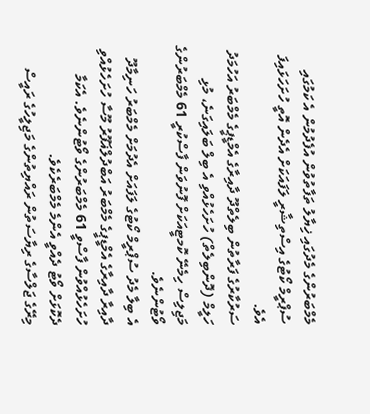މެމްބަރުންގެ މެދުގައި ޚިޔާލު ތަފާތުވުން އުފެދުމުން އެ ކަމުގައި ސުޕްރީމް ކޯޓުގެ އިސްތިޝާރީ ލަފައަކަށް އެދެން އޮތީ ހުށަހަޅައިފަ އެވެ.
ސަރުކާރުގެ ފަރާތުން ބިލެތްދޫ ދާއިރާގެ އެމްޑީޕީގެ މެމްބަރު އަހުމަދު ހަލީމް (ދޮންބިލެތް) ހުށަހެޅުއްވި އެ ބިލް ބަލައިގަނެ، މުޅި މަޖިލިސް ހިމެނޭ ކޮމޓީއަކަށް ފޮނުވަން ފާސްކުރީ 61 މެމްބަރުންގެ ވޯޓުންނެވެ.
އެ ބިލާ މެދު ސުޕްރީމް ކޯޓުގެ ލަފައަށް އެދުމަށް މެމްބަރު ހަނިމާދޫ ދާއިރާ ދާއިރާގެ އެމްޑީޕީގެ މެމްބަރު އަބްދުލްޣަފޫރު މޫސާ ހުށަހެޅުއްވި ހުށަހެޅުއްވުން ފާސްވީ 61 މެމްބަރުންގެ ވޯޓުންނެވެ. އެކަމާ ދެކޮޅަށް ވޯޓު ދެއްވީ އެންމެ މެމްބަރެކެވެ.
މިރޭގެ ޖަލްސާގެ ރިޔާސަތުން ރައްޔިތުންގެ މަޖިލީހުގެ ރައީސް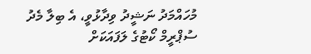މުހައްމަދު ނަޝީދު ވިދާޅުވީ، އެ ބިލާ މެދު ސުޕްރީމް ކޯޓުގެ ލަފައަކަށް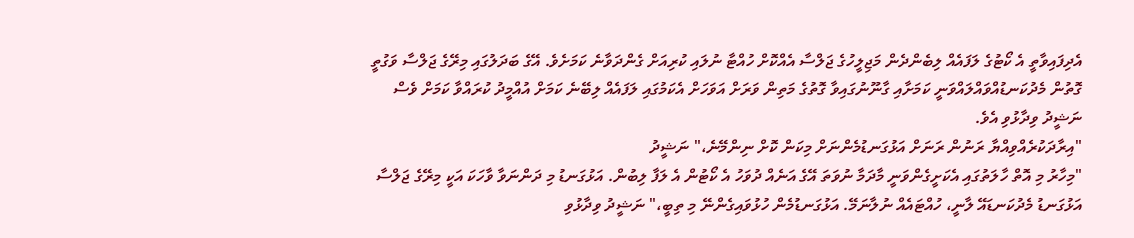އެދިފައިވާތީ އެ ކޯޓުގެ ލަފައެއް ލިބެންދެން މަޖިލީހުގެ ޖަލްސާ އެއްކޮށް ހުއްޓާ ނުލައި ކުރިއަށް ގެންދަވާނެ ކަމަށެވެ. އޭގެ ބަދަލުގައި މިރޭގެ ޖަލްސާ ވަގުތީ ގޮތުން މެދުކަނޑުއްވައްލައްވަނީ ކަމަށާއި ގާނޫނުގައިވާ ގޮތުގެ މަތިން ވަރަށް އަވަހަށް އެކަމުގައި ލަފައެއް ލިބޭނެ ކަމަށް އުއްމީދު ކުރައްވާ ކަމަށް ވެސް ނަޝީދު ވިދާޅުވި އެވެ.
"އިރާދަކުރެއްވިއްޔާ ރަނުން ރަނަށް އަޅުގަނޑުމެންނަށް މިކަން ކޮށް ނިންމޭނެ،" ނަޝީދު
"މިހާރު މި އޮތް ހާލަތުގައި އެކަށީގެންވަނީ މާދަމާ ނުވަތަ އޭގެ އަނެއް ދުވަހު އެ ކޯޓުން އެ ލަފާ ލިބުން. އަޅުގަނޑު މި ދަންނަވާ ވާހަކަ އަކީ މިރޭގެ ޖަލްސާ އަޅުގަނޑު މެދުކަނޑައޭ ލާނީ، ހުއްޓައެއް ނުލާނަމޭ. އަޅުގަނޑުމެން ހުޅުވައިގެންނޭ މި ތިބީ،" ނަޝީދު ވިދާޅުވި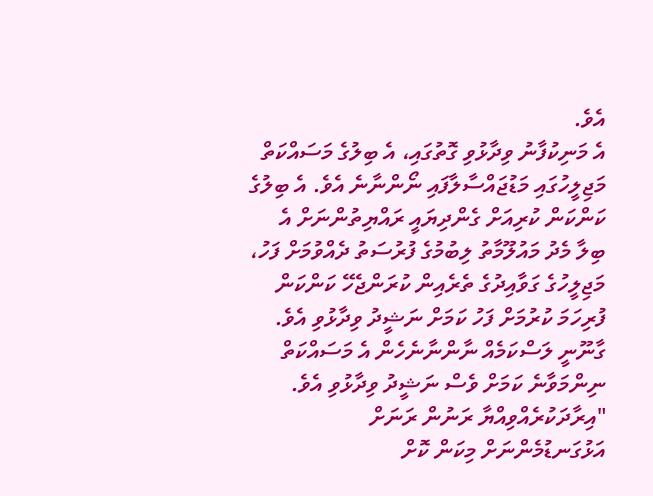އެވެ.
އެ މަނިކުފާނު ވިދާޅުވި ގޮތުގައި، އެ ބިލުގެ މަސައްކަތް މަޖިލީހުގައި މަޑުޖައްސާލާފައި ނޯންނާނެ އެވެ. އެ ބިލުގެ ކަންކަން ކުރިއަށް ގެންދިޔައީ ރައްޔިތުންނަށް އެ ބިލާ މެދު މައުލޫމާތު ލިބުމުގެ ފުރުސަތު ދެއްވުމަށް ފަހު، މަޖިލީހުގެ ގަވާއިދުގެ ތެރެއިން ކުރަންޖެހޭ ކަންކަން ފުރިހަމަ ކުރުމަށް ފަހު ކަމަށް ނަޝީދު ވިދާޅުވި އެވެ. ގާނޫނީ ލަސްކަމެއް ނާންނާނެހެން އެ މަސައްކަތް ނިންމަވާނެ ކަމަށް ވެސް ނަޝީދު ވިދާޅުވި އެވެ.
"އިރާދަކުރެއްވިއްޔާ ރަނުން ރަނަށް އަޅުގަނޑުމެންނަށް މިކަން ކޮށް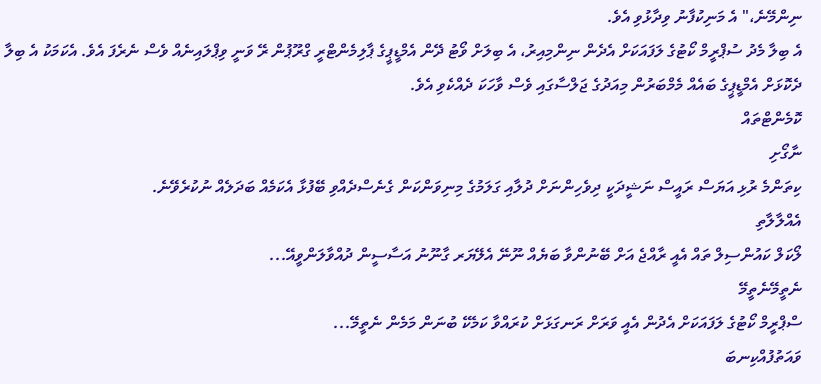ނިންމޭނެ،" އެ މަނިކުފާނު ވިދާޅުވި އެވެ.
އެ ބިލާ މެދު ސުޕްރީމް ކޯޓުގެ ލަފައަކަށް އެދެން ނިންމިއިރު، އެ ބިލަށް ވޯޓު ދޭން އެމްޑީޕީގެ ޕާލިމެންޓްރީ ގްރޫޕުން ރޭ ވަނީ ވިޕްލައިނެއް ވެސް ނެރެފަ އެވެ. އެކަމަކު އެ ބިލާ ދެކޮޅަށް އެމްޑީޕީގެ ބައެއް މެމްބަރުން މިއަދުގެ ޖަލްސާގައި ވެސް ވާހަކަ ދެއްކެވި އެވެ.
ކޮމެންޓްތައް
ނާގޯށި
ކިތަންމެ ރުޅި އަޔަސް ރައީސް ނަޝީދަކީ ދިވެހިންނަށް ދުލާއި ގަލަމުގެ މިނިވަންކަން ގެނެސްދެއްވި ބޭފުޅާ އެކަމެއް ބަދަލެއް ނުކުރެވޭނެ.
އެއްލާލާތި
ލޯކަލް ކައުންސިލް ތައް އެއީ ރާއްޖެ އަށް ބޭނުންވާ ބަޔެއް ނޫނޭ އެލޭޔަރ ގާނޫނު އަސާސީން ދުއްވާލަންވީއޭ...
ނެތީމޭނެތީމޭ
ސްޕްރީމް ކޯޓުގެ ލަފައަކަށް އެދުން އެއީ ވަރަށް ރަނގަޅަށް ކުރައްވާ ކަމެކޭ ބުނަން މަމެން ނެތީމޭ...
ވައަތުފުއްކިނބަ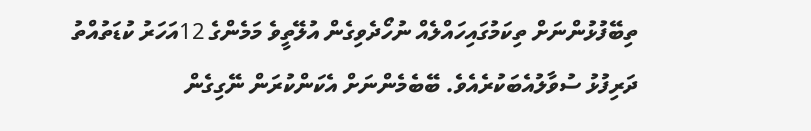ތިބޭފުޅުންނަށް ތިކަމުގައިހައްލެއް ނުހޯދެވިގެން އުލޭތީވެ މަމެންގެ 12އަހަރު ކުޑަތުއްތު ދަރިފުޅު ސުވާލުއެބަކުރެއެވެ. ބޭބެމެންނަށް އެކަންކުރަން ނޭގިގެން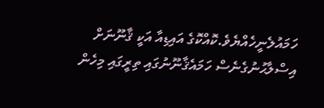ހަމައުލެނީހެއްޔެވެ.ކޮއްކޮގެ އައިޑިއާ އަކީ ޤާނޫނަށް އިސްލާޙުނުގެނެސް ހަމައެޤާނޫނުގައި ތިރީގައި މިހެން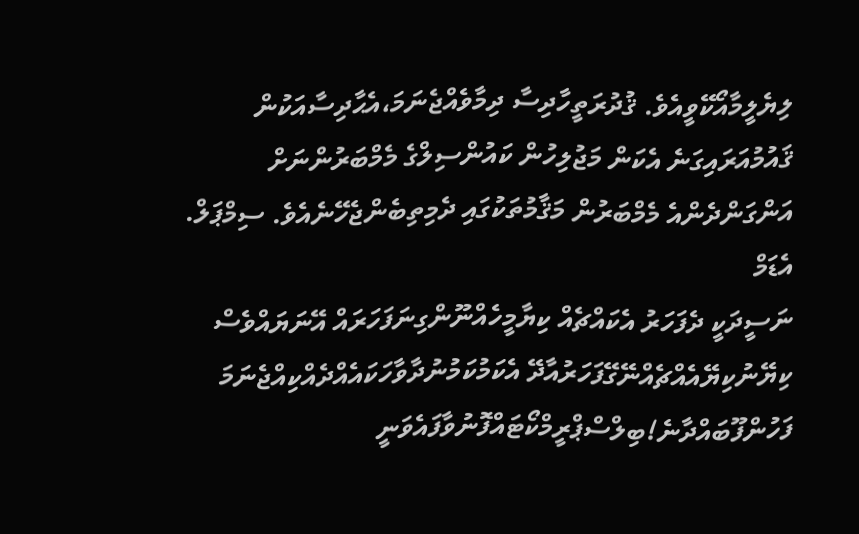ލިޔެލީމާއޯކޭވީއެވެ. ޤުދުރަތީހާދިސާ ދިމާވެއްޖެނަމަ،އެޙާދިސާއަކުން ޤައުމުއަރައިގަނެ އެކަން މަޖުލިހުން ކައުންސިލްގެ މެމްބަރުންނަށް އަންގަންދެންއެ މެމްބަރުން މަޤާމުތަކުގައި ދެމިތިބެންޖެހޭނެއެވެ. ސިމްޕަލް.
އެޑަމް
ނަސީދަކީ ދެފަހަރު އެކައްޗެއް ކިޔާމީހެއްނޫންގިނަފަހަރައް އޭނަޔައްވެސް ކިޔޭނުކިޔޭއެއްޗެއްނޭގޭފަހަރުއާދޭ އެކަމުކަމުނުދާވާހަކައެއްދެއްކިއްޖެނަމަ ފަހުންފޫބައްދާނެ!ބިލްސްޕްރީމްކޯޓައްފޮނުވާފައެވަނީ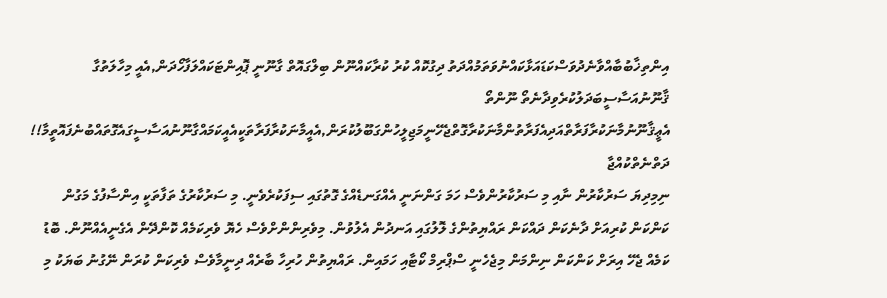އިންތިޚާބުބާއްވާނެދުވަސްކަޑައަޅާކައްނުވަތަމުއްދަތު ދިގުކޮއް ކުރު ކުރާކައްނޫން ބިލްގައޮތް ގާނޫނީ ޕޮއިންޓަކައްލަފާހޯދަން,އެއީ މިހާލަތުގާ ޤާނޫނުއަސާސީބަދަލުކުރެވިދާނެތޯ ނޫންތޯ އެޢީޤާނޫނުމާނަކުރާފަރާތްއަދިއެފަރާތުންމާނަކުރާގޮތްޖެހޭނީމަޖިލީހުންގަބޫލުކުރަން,އެއީމާނަކުރާފަރާތަކީއެއީކަމައްގާނޫނުއަސާސީގައެގޮތައްބުނެފައޮތީމާ!!
ދަތްނެތްކުއްޖާ
ނިމިދިޔަ ސަރުކާރުން ނާއި މި ސަރުކާރުންވެސް ހަމަ ގަންނަނީ އެއްގަނޑެއްގެ ގޮތުގައި ސިފަކުރެވެނީ. މި ސަރުކާރުގެ ތަފާތަކީ އިންސާފުގެ މަގުން ކަންކަން ކުރިއަށް ދާނެކަން ދައްކަން ރައްޔިތުންގެ ލޮލުގައި އަނދުން އެލުވުން. މިވެރިންންށްވެސް ހެޔޮ ވެރިކަމެއް ކޮންދޭން އެގެނީއެއްނޫން. ބޮޑު ކަމެއް ޖެހޭ އިރަށް ކަންކަން ނިންމަން މިޖެހެނީ ސްޕްރިމް ކޯޓާއި ހަމައިން. ރައްޔިތުން ހުރިހާ ބާރެއް ދިނީމާވެސް ވެރިކަން ކުރަން ނޭގުނު ބަޔަކު މި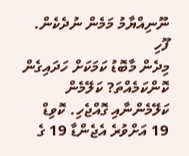ނޫނިއްޔާމު މަމެން ނުދެކެން.
ފޫހި
މިދެން މާބޮޑު ކަމަކަށް ހަދައިގެން ކޮންކަމެއްތަ? ކަލޭމެން ކަލޭމެންނާއި ގޮއްޖެހި. ކޮވިޑް 19 އަށްވުރެ އެޖެންޑާ 19 ގެ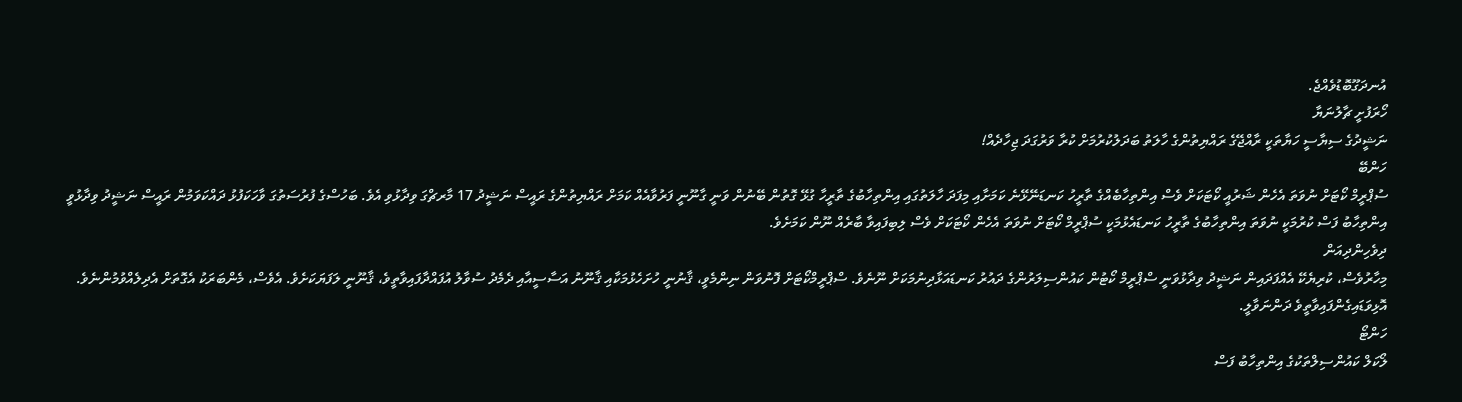އުނދަގޫބޮޑުވެއްޖެ.
ހޯރަފުށީ ޗާލުނަޔާ
ނަޝީދުގެ ސިޔާސީ ހަޔާތަކީ ރާއްޖޭގެ ރައްޔިތުންގެ ހާލަތު ބަދަލުކުރުމަށް ކުރާ ވަރުގަދަ ޖިހާދެއް!
ހަންބޭ
ސުޕްރީމް ކޯޓަށް ނުވަތަ އެހެން ޝަރުއީ ކޯޓަކަށް ވެސް އިންތިހާބެއްގެ ތާރީހު ކަނޑަނޭޅޭނެ ކަމަށާއި މިފަދަ ހާލަތުގައި އިންތިހާބުގެ ތާރީހާ ގުޅޭ ގޮތުން ބޭނުން ވަނީ ގާނޫނީ ފަރުވާއެއް ކަމަށް ރައްޔިތުންގެ ރައީސް ނަޝީދު 17 މާރޗްގަ ވިދާޅުވި އެވެ. ބަހުސްގެ ފުރުސަތުގަ ވާހަކަފުޅު ދައްކަވަމުން ރައީސް ނަޝީދު ވިދާޅުވީ އިންތިހާބު ފަސް ކުރުމަކީ ނުވަތަ އިންތިހާބުގެ ތާރީހު ކަނޑައެޅުމަކީ ސުޕްރީމް ކޯޓަށް ނުވަތަ އެހެން ކޯޓަކަށް ވެސް ލިބިފައިވާ ބާރެއް ނޫން ކަމަށެވެ.
ދިވެހިންދިއަން
މިހާރުވެސް، ކުރިޔެކޭ އެއްފަދައިން ނަޝީދު ވިދާޅުވަނީ ސްޕްރީމް ކޯޓުން ކައުންސިލަރުންގެ ދައުރު ކަނޑައަޅާދިނުމަކަށް ނޫނެވެ. ސްޕްރީމްކޯޓަށް ފޮނުވަން ނިންމެވީ، ޤާނުނީ ހުށަހެޅުމަކާއި ޤާނޫނު އަސާސީއާއި ދެމެދު ސުވާލު އުފައްދާފައިވާތީވެ، ޤާނޫނީ ލަފަޔަކަށެވެ. އެވެސް، މެންބަރަކު އެގޮތަށް އެދިލެއްވުމުންނެވެ. އޮޅިވަޑައިގެންފައިވާތީވެ ދަންނަވާލީ.
ހަންޓޯ
ލޯކަލް ކައުންސިލްތަކުގެ އިންތިހާބު ފަސް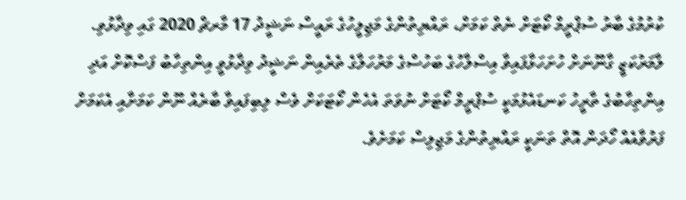ކުރުމުގެ ބާރު ސުޕްރީމް ކޯޓަށް ނެތް ކަމަށް، ރައްޔިތުންގެ މަޖިލީހުގެ ރައީސް ނަޝީދު 17 މާރޗް 2020 ގައި ވިދާޅުވި. ލާމަރުކަޒީ ގާނޫނަށް ހުށަހަޅާފައިވާ އިސްލާހުގެ ބަހުސްގެ މަރުހަލާގެ ތެރެއިން ނަޝީދު ވިދާޅުވީ އިންތިހާބު ފަސްކޮށް އަދި އިންތިހާބުގެ ތާރީހު ކަނޑައެޅުމަކީ ސުޕްރީމް ކޯޓަށް ނުވަތަ އެހެން ކޯޓަކަށް ވެސް ލިބިފައިވާ ބާރެއް ނޫން ކަމަށާއި އެކަމަށް ފަރުވާއެއް ހޯދަން އޮތް ތަނަކީ ރައްޔިތުންގެ މަޖިލިސް ކަމަށެވެ.